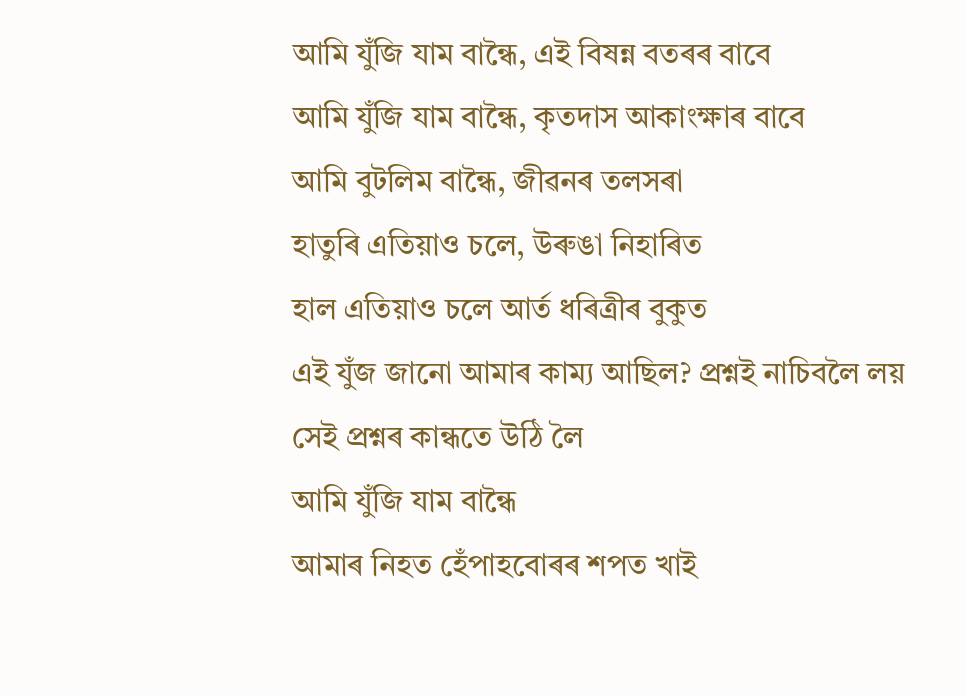আমি যুঁজি যাম বান্ধৈ, এই বিষন্ন বতৰৰ বাবে
আমি যুঁজি যাম বান্ধৈ, কৃতদাস আকাংক্ষাৰ বাবে
আমি বুটলিম বান্ধৈ, জীৱনৰ তলসৰা
হাতুৰি এতিয়াও চলে, উৰুঙা নিহাৰিত
হাল এতিয়াও চলে আৰ্ত ধৰিত্ৰীৰ বুকুত
এই যুঁজ জানো আমাৰ কাম্য আছিল? প্ৰশ্নই নাচিবলৈ লয়
সেই প্ৰশ্নৰ কান্ধতে উঠি লৈ
আমি যুঁজি যাম বান্ধৈ
আমাৰ নিহত হেঁপাহবোৰৰ শপত খাই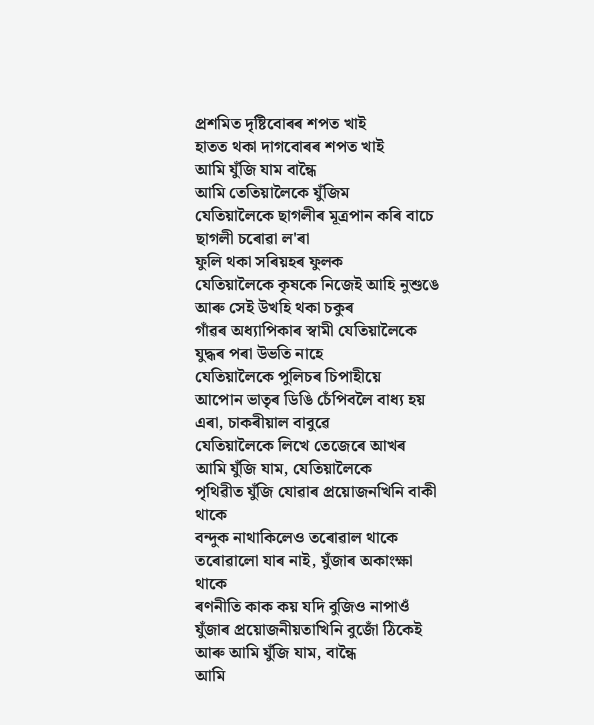প্ৰশমিত দৃষ্টিবোৰৰ শপত খাই
হাতত থকা দাগবোৰৰ শপত খাই
আমি যুঁজি যাম বান্ধৈ
আমি তেতিয়ালৈকে যুঁজিম
যেতিয়ালৈকে ছাগলীৰ মূত্ৰপান কৰি বাচে
ছাগলী চৰোৱা ল'ৰা
ফুলি থকা সৰিয়হৰ ফুলক
যেতিয়ালৈকে কৃষকে নিজেই আহি নুশুঙে
আৰু সেই উখহি থকা চকুৰ
গাঁৱৰ অধ্যাপিকাৰ স্বামী যেতিয়ালৈকে
যুদ্ধৰ পৰা উভতি নাহে
যেতিয়ালৈকে পুলিচৰ চিপাহীয়ে
আপোন ভাতৃৰ ডিঙি চেঁপিবলৈ বাধ্য হয়
এৰা, চাকৰীয়াল বাবুৱে
যেতিয়ালৈকে লিখে তেজেৰে আখৰ
আমি যুঁজি যাম, যেতিয়ালৈকে
পৃথিৱীত যুঁজি যোৱাৰ প্ৰয়োজনখিনি বাকী থাকে
বন্দুক নাথাকিলেও তৰোৱাল থাকে
তৰোৱালো যাৰ নাই, যুঁজাৰ অকাংক্ষা থাকে
ৰণনীতি কাক কয় যদি বুজিও নাপাওঁ
যুঁজাৰ প্ৰয়োজনীয়তাখিনি বুজোঁ ঠিকেই
আৰু আমি যুঁজি যাম, বান্ধৈ
আমি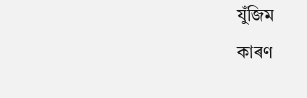যুঁজিম
কাৰণ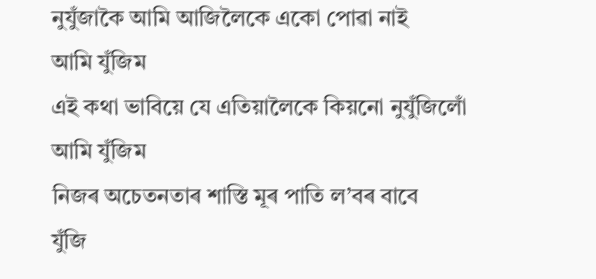নুযুঁজাকৈ আমি আজিলৈকে একো পোৱা নাই
আমি যুঁজিম
এই কথা ভাবিয়ে যে এতিয়ালৈকে কিয়নো নুযুঁজিলোঁ
আমি যুঁজিম
নিজৰ অচেতনতাৰ শাস্তি মূৰ পাতি ল’বৰ বাবে
যুঁজি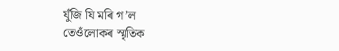যুঁজি যি মৰি গ’ল
তেওঁলোকৰ স্মৃতিক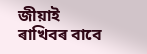জীয়াই ৰাখিবৰ বাবে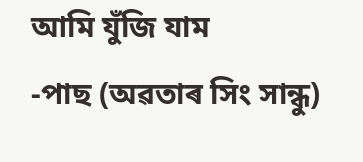আমি যুঁজি যাম
-পাছ (অৱতাৰ সিং সান্ধু)